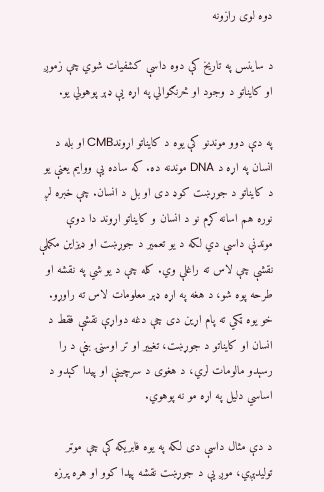دوه لوی رازونه

د ساینس په تاریخ کې دوه داسې کشفیات شوي چې زموږ او کایناتو د وجود او څرنګوالي په اړه یې ډېر پوهولي یو.

په دې دوو موندنو کې یوه د کایناتو اړوندCMB او بله د انسان په اړه د DNA موندنه ده. که ساده یې ووایم یعنې یو د کایناتو د جوړښت کوډ دی او بل د انسان. چې خبره لږ نوره هم اسانه کړم نو د انسان و کایناتو اړوند دا دوې موندنې داسې دي لکه د یو تعمیر د جوړښت او ډیزاین مکملې نقشې چې لاس ته راغلې وي. کله چې د یو شي په نقشه او طرحه پوه شو، د هغه په اړه ډېر معلومات لاس ته راوړو. خو یوه ټکي ته پام اړین دی چې دغه دواړې نقشې فقط د انسان او کایناتو د جوړښت، تغییر او تر اوسنۍ بڼې د را رسېدو مالومات لري، د هغوی د سرچینې او پیدا کېدو د اساسي دلیل په اړه مو نه پوهوي.

د دې مثال داسې دی لکه په یوه فابریکه کې چې موټر تولیدېږي، موږ یې د جوړښت نقشه پیدا کوو او هره پرزه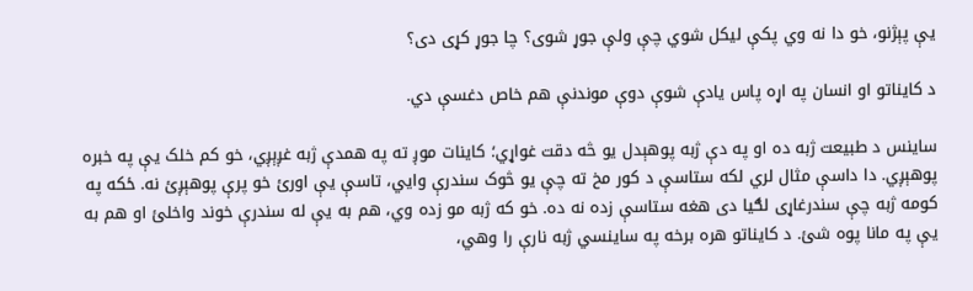یې پېژنو، خو دا نه وي پکې لیکل شوي چې ولې جوړ شوی؟ چا جوړ کړی دی؟

د کایناتو او انسان په اړه پاس یادې شوې دوې موندنې هم خاص دغسې دي.

ساینس د طبیعت ژبه ده او په دې ژبه پوهېدل یو څه دقت غواړي؛ کاینات موږ ته په همدې ژبه غږېږي، خو کم خلک یې په خبره پوهېږي. دا داسې مثال لري لکه ستاسې د کور مخ ته چې یو څوک سندرې وايي، تاسې یې اورئ خو پرې پوهېږئ نه. ځکه په کومه ژبه چې سندرغاړی لګیا دی هغه ستاسې زده نه ده. خو که ژبه مو زده وي، هم به یې له سندرې خوند واخلئ او هم به یې په مانا پوه شئ. د کایناتو هره برخه په ساینسي ژبه نارې را وهي،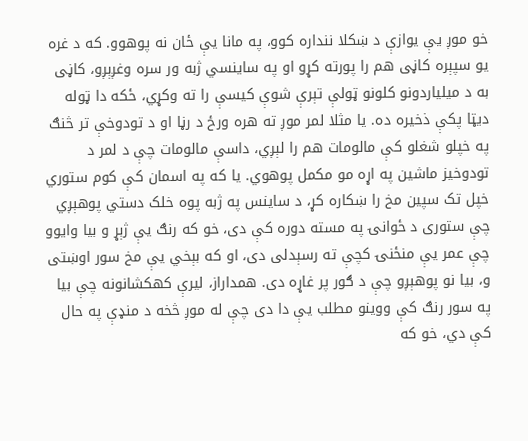خو موږ یې یوازې د ښکلا ننداره کوو، په مانا یې ځان نه پوهوو. که د غره یو سپېره کاڼی هم را پورته کړو او په ساینسي ژبه ور سره وغږېږو، کاڼی به د میلیاردونو کلونو ټولې تېرې شوې کیسې را ته وکړي، ځکه دا ټوله دیټا پکې ذخیره ده. یا مثلا لمر موږ ته هره ورځ د رڼا او د تودوخې تر څنګ په خپلو شغلو کې مالومات هم را لېږي، داسې مالومات چې د لمر د تودوخیز ماشین په اړه مو مکمل پوهوي. یا که په اسمان کې کوم ستوري خپل تک سپین مخ را ښکاره کړ، د ساینس په ژبه پوه خلک دستي پوهېږي چې ستوری د ځوانۍ په مسته دوره کې دی، خو که رنګ یې ژېړ و بیا وایوو چې عمر یې منځنۍ کچې ته رسېدلی دی، او که بېخي یې مخ سور اوښتی و، بیا نو پوهېږو چې د ګور پر غاړه دی. همداراز، لیرې کهکشانونه چې بیا په سور رنګ کې ووینو مطلب یې دا دی چې له موږ څخه د منډې په حال کې دي، خو که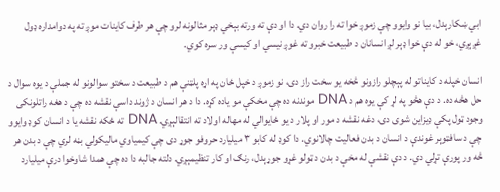ابي ښکارېدل، بیا نو وایوو چې زموږ خوا ته را روان دي. دا او دې ته ورته بېخي ډېر مثالونه لرو چې هر طرف کاینات موږ ته په دوامداره ډول غږېږي، خو له دې خوا ډېر لږ انسانان د طبیعت خبرو ته غوږ نیسي او کیسې ور سره کوي.

انسان خپله د کایناتو له پېچلو رازونو څخه یو سخت راز دی، نو زموږ د خپل ځان په اړه پلټنې هم د طبیعت د سختو سوالونو له جملې د یوه سوال د حل هڅه ده. د دې هڅو په لړ کې یوه هم د DNA موندنه ده چې مخکې مو یاده کړه. دا د هر انسان د ژوند داسې نقشه ده چې د هغه راتلونکی وجود ټول پکې ډیزاین شوی دی، دغه نقشه د مور او پلار د یو ځایوالي له مهاله اولاد ته انتقالېږي. DNA ته ځکه نقشه یا د انسان کوډ وایوو چې د سافټوېر غوندې د انسان د بدن فعالیت چالانوي. دا کوډ له کابو ۳ میلیارد حروفو جوړ دی چې کیمیاوي مالیکولي بڼه لري چې د بدن هر څه ور پورې تړلي دي. د دې نقشې له مخې د بدن د ټولو غړو جوړېدل، رنګ او کار تنظیمېږي. دلته جالبه دا ده چې همدا شاوخوا درې میلیارد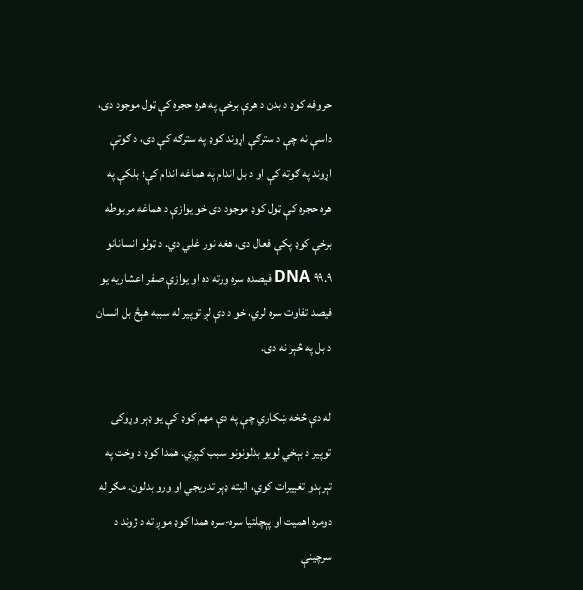حروفه کوډ د بدن د هرې برخې په هره حجره کې ټول موجود دی، داسې نه چې د سترګې اړوند کوډ په سترګه کې دی، د ګوتې اړوند په ګوته کې او د بل اندام په هماغه اندام کې؛ بلکې په هره حجره کې ټول کوډ موجود دی خو یوازې د هماغه مربوطه برخې کوډ پکې فعال دی، هغه نور غلي دي. د ټولو انسانانو DNA ۹۹.۹ فیصده سره ورته ده او یوازې صفر اعشاریه یو فیصد تفاوت سره لري، خو د دې لږ توپیر له سببه هېڅ بل انسان د بل په څېر نه دی.

له دې څخه ښکاري چې په دې مهم کوډ کې یو ډېر وړوکی توپیر د بېخي لویو بدلونونو سبب کېږي. همدا کوډ د وخت په تېرېدو تغییرات کوي، البته ډېر تدریجي او ورو بدلون. مګر له دومره اهمیت او پېچلتیا سره-سره همدا کوډ موږ ته د ژوند د سرچینې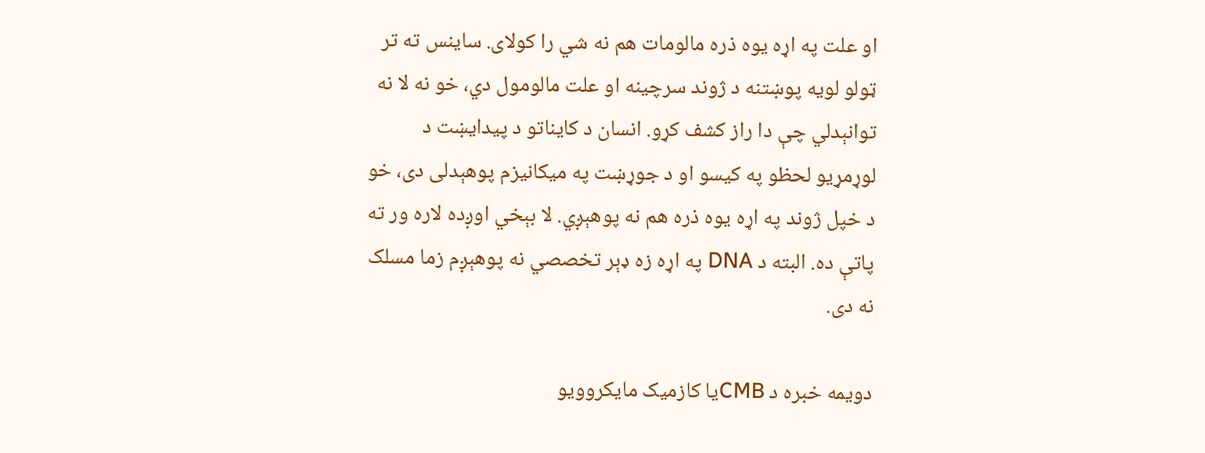او علت په اړه یوه ذره مالومات هم نه شي را کولای. ساینس ته تر ټولو لویه پوښتنه د ژوند سرچینه او علت مالومول دي، خو نه لا نه توانېدلي چې دا راز کشف کړو. انسان د کایناتو د پیدايښت د لوړمړیو لحظو په کیسو او د جوړښت په میکانیزم پوهېدلی دی، خو د خپل ژوند په اړه یوه ذره هم نه پوهېږي. لا بېخي اوږده لاره ور ته پاتې ده. البته د DNA په اړه زه ډېر تخصصي نه پوهېږم زما مسلک نه دی.

دویمه خبره د CMBیا کازمیک مایکروویو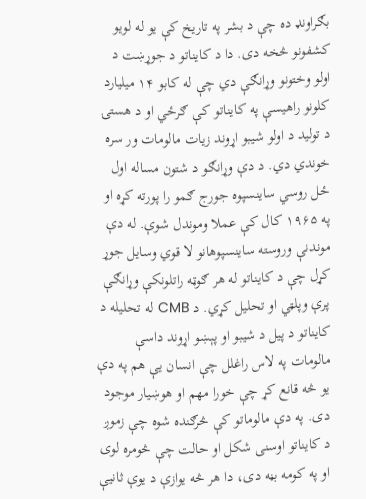بګراونډ ده چې د بشر په تاریخ کې یو له لویو کشفونو څخه دی. دا د کایناتو د جوړښت د اولو وختونو وړانګې دي چې له کابو ۱۴ میلیارد کلونو راهیسې په کایناتو کې ګرځي او د هستۍ د تولید د اولو شیبو اړوند زیات مالومات ور سره خوندي دي. د دې وړانګو د شتون مساله اول ځل روسي ساینسپوه جورج ګمو را پورته کړه او په ۱۹۶۵ کال کې عملا وموندل شوې. له دې موندنې وروسته ساینسپوهانو لا قوي وسایل جوړ کړل چې د کایناتو له هر ګوټه راتلونکې وړانګې پرې وپلټي او تحلیل کړي. د CMB له تحلیله د کایناتو د پیل د شیبو او پېښو اړوند داسې مالومات په لاس راغلل چې انسان یې هم په دې یو څه قانع کړ چې خورا مهم او هوښیار موجود دی. په دې مالوماتو کې څرګنده شوه چې زموږ د کایناتو اوسنی شکل او حالت چې څومره لوی او په کومه بڼه دی، دا هر څه یوازې د یوې ثانیې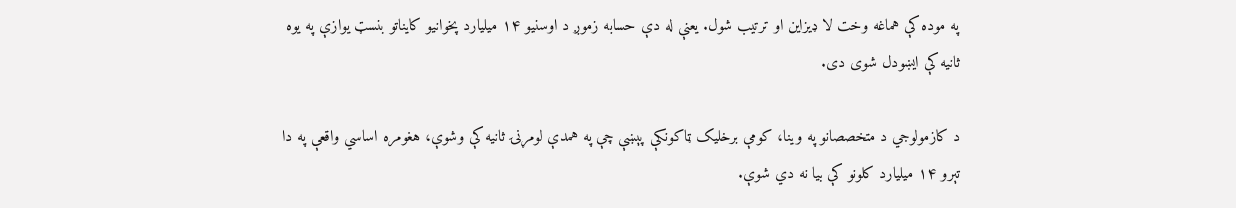په موده کې هماغه وخت لا ډیزاین او ترتیب شول. یعنې له دې حسابه زموږ د اوسنیو ۱۴ میلیارد پخوانیو کایناتو بنسټ یوازې په یوه ثانیه کې ایښودل شوی دی.

د کازمولوجي د متخصصانو په وینا، کومې برخلیک ټاکونکې پېښې چې په همدې لومړنۍ ثانیه کې وشوې، هغومره اساسي واقعې په دا تېرو ۱۴ میلیارد کلونو کې بیا نه دي شوې.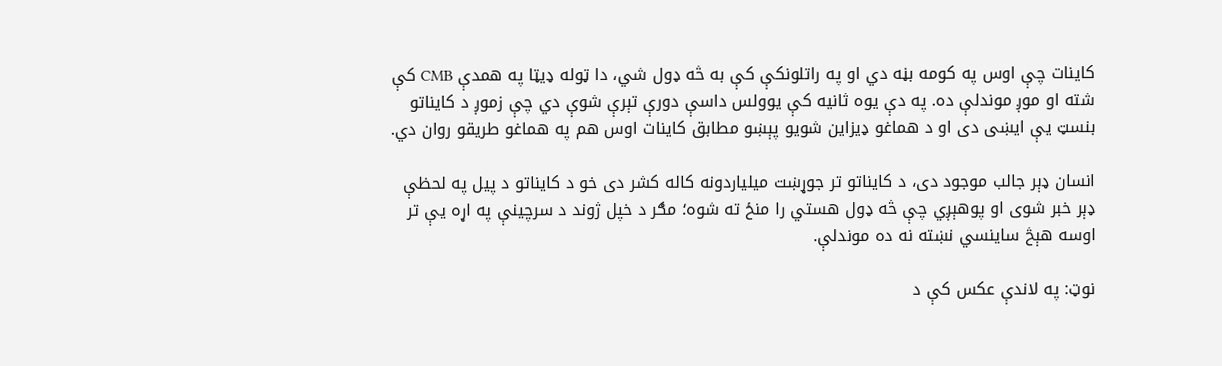کاینات چې اوس په کومه بڼه دي او په راتلونکې کې به څه ډول شي، دا ټوله ډیټا په همدې CMB کې شته او موږ موندلې ده. په دې یوه ثانیه کې یوولس داسې دورې تېرې شوې دي چې زموږ د کایناتو بنسټ یې ایښی دی او د هماغو ډیزاین شویو پېښو مطابق کاینات اوس هم په هماغو طریقو روان دي.

انسان ډېر جالب موجود دی، د کایناتو تر جوړښت میلیاردونه کاله کشر دی خو د کایناتو د پیل په لحظې ډېر خبر شوی او پوهېږي چې څه ډول هستي را منځ ته شوه؛ مګر د خپل ژوند د سرچینې په اړه یې تر اوسه هېڅ ساینسي نښته نه ده موندلې.

نوټ: په لاندې عکس کې د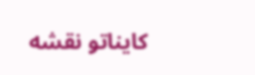کایناتو نقشه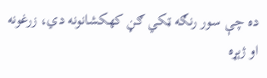ده چې سور رنګه ټکي ګڼ کهکشانونه دي، زرغونه او ژېړه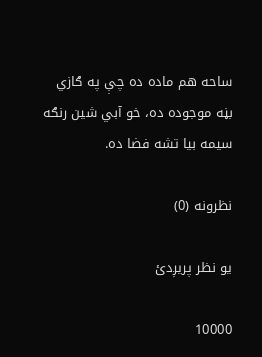ساحه هم ماده ده چې په ګازي بڼه موجوده ده، خو آبي شین رنګه سیمه بیا تشه فضا ده.

نظرونه (0)

یو نظر پریږدئ

10000